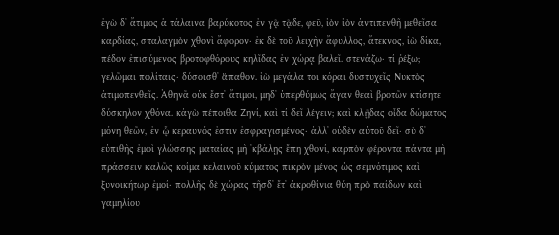ἐγὼ δʼ ἄτιμος ἁ τάλαινα βαρύκοτος ἐν γᾷ τᾷδε, φεῦ, ἰὸν ἰὸν ἀντιπενθῆ μεθεῖσα καρδίας, σταλαγμὸν χθονὶ ἄφορον· ἐκ δὲ τοῦ λειχὴν ἄφυλλος, ἄτεκνος, ἰὼ δίκα, πέδον ἐπισύμενος βροτοφθόρους κηλῖδας ἐν χώρᾳ βαλεῖ. στενάζω· τί ῥέξω; γελῶμαι πολίταις· δύσοισθʼ ἅπαθον. ἰὼ μεγάλα τοι κόραι δυστυχεῖς Νυκτὸς ἀτιμοπενθεῖς. Ἀθηνᾶ οὐκ ἔστʼ ἄτιμοι, μηδʼ ὑπερθύμως ἄγαν θεαὶ βροτῶν κτίσητε δύσκηλον χθόνα. κἀγὼ πέποιθα Ζηνί, καὶ τί δεῖ λέγειν; καὶ κλῇδας οἶδα δώματος μόνη θεῶν, ἐν ᾧ κεραυνός ἐστιν ἐσφραγισμένος· ἀλλʼ οὐδὲν αὐτοῦ δεῖ· σὺ δʼ εὐπιθὴς ἐμοὶ γλώσσης ματαίας μὴ ʼκβάλῃς ἔπη χθονί, καρπὸν φέροντα πάντα μὴ πράσσειν καλῶς κοίμα κελαινοῦ κύματος πικρὸν μένος ὡς σεμνότιμος καὶ ξυνοικήτωρ ἐμοί· πολλῆς δὲ χώρας τῆσδʼ ἔτʼ ἀκροθίνια θύη πρὸ παίδων καὶ γαμηλίου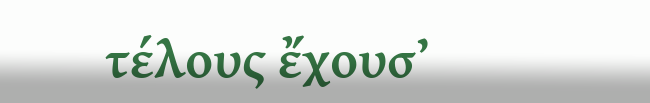τέλους ἔχουσʼ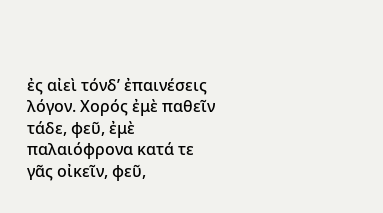ἐς αἰεὶ τόνδʼ ἐπαινέσεις λόγον. Χορός ἐμὲ παθεῖν τάδε, φεῦ, ἐμὲ παλαιόφρονα κατά τε γᾶς οἰκεῖν, φεῦ,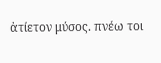ἀτίετον μύσος. πνέω τοι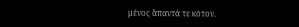μένος ἅπαντά τε κότον.